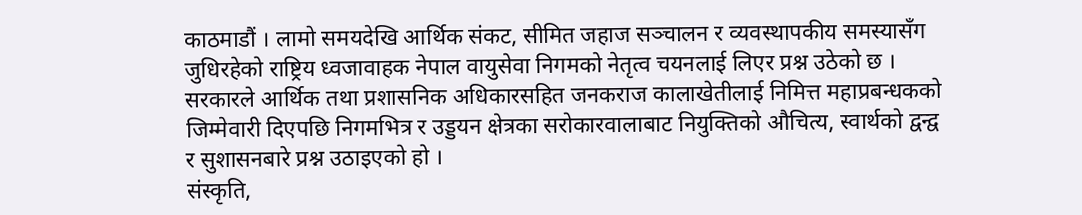काठमाडौं । लामो समयदेखि आर्थिक संकट, सीमित जहाज सञ्चालन र व्यवस्थापकीय समस्यासँग जुधिरहेको राष्ट्रिय ध्वजावाहक नेपाल वायुसेवा निगमको नेतृत्व चयनलाई लिएर प्रश्न उठेको छ । सरकारले आर्थिक तथा प्रशासनिक अधिकारसहित जनकराज कालाखेतीलाई निमित्त महाप्रबन्धकको जिम्मेवारी दिएपछि निगमभित्र र उड्डयन क्षेत्रका सरोकारवालाबाट नियुक्तिको औचित्य, स्वार्थको द्वन्द्व र सुशासनबारे प्रश्न उठाइएको हो ।
संस्कृति,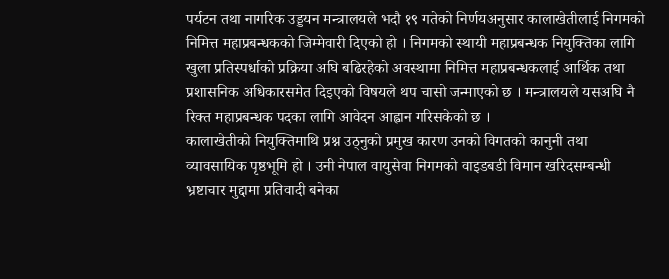पर्यटन तथा नागरिक उड्डयन मन्त्रालयले भदौ १९ गतेको निर्णयअनुसार कालाखेतीलाई निगमको निमित्त महाप्रबन्धकको जिम्मेवारी दिएको हो । निगमको स्थायी महाप्रबन्धक नियुक्तिका लागि खुला प्रतिस्पर्धाको प्रक्रिया अघि बढिरहेको अवस्थामा निमित्त महाप्रबन्धकलाई आर्थिक तथा प्रशासनिक अधिकारसमेत दिइएको विषयले थप चासो जन्माएको छ । मन्त्रालयले यसअघि नै रिक्त महाप्रबन्धक पदका लागि आवेदन आह्वान गरिसकेको छ ।
कालाखेतीको नियुक्तिमाथि प्रश्न उठ्नुको प्रमुख कारण उनको विगतको कानुनी तथा व्यावसायिक पृष्ठभूमि हो । उनी नेपाल वायुसेवा निगमको वाइडबडी विमान खरिदसम्बन्धी भ्रष्टाचार मुद्दामा प्रतिवादी बनेका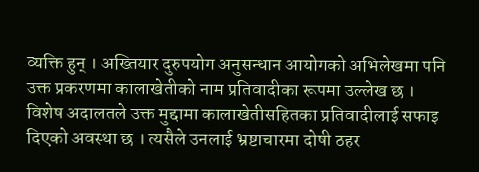व्यक्ति हुन् । अख्तियार दुरुपयोग अनुसन्धान आयोगको अभिलेखमा पनि उक्त प्रकरणमा कालाखेतीको नाम प्रतिवादीका रूपमा उल्लेख छ ।
विशेष अदालतले उक्त मुद्दामा कालाखेतीसहितका प्रतिवादीलाई सफाइ दिएको अवस्था छ । त्यसैले उनलाई भ्रष्टाचारमा दोषी ठहर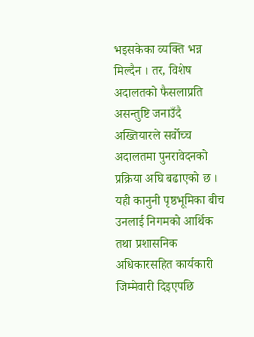भइसकेका व्यक्ति भन्न मिल्दैन । तर, विशेष अदालतको फैसलाप्रति असन्तुष्टि जनाउँदै अख्तियारले सर्वोच्च अदालतमा पुनरावेदनको प्रक्रिया अघि बढाएको छ । यही कानुनी पृष्ठभूमिका बीच उनलाई निगमको आर्थिक तथा प्रशासनिक अधिकारसहित कार्यकारी जिम्मेवारी दिइएपछि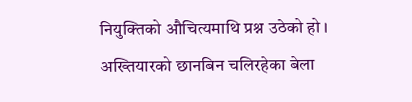नियुक्तिको औचित्यमाथि प्रश्न उठेको हो ।
अख्तियारको छानबिन चलिरहेका बेला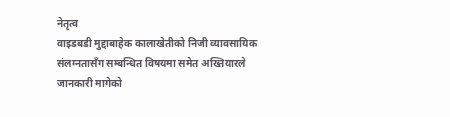नेतृत्व
वाइडबडी मुद्दाबाहेक कालाखेतीको निजी व्यावसायिक संलग्नतासँग सम्बन्धित विषयमा समेत अख्तियारले जानकारी मागेको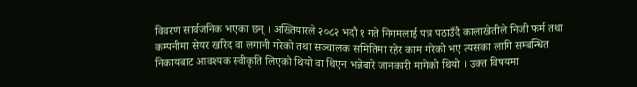विवरण सार्वजनिक भएका छन् । अख्तियारले २०८२ भदौ १ गते निगमलाई पत्र पठाउँदै कालाखेतीले निजी फर्म तथा कम्पनीमा सेयर खरिद वा लगानी गरेको तथा सञ्चालक समितिमा रहेर काम गरेको भए त्यसका लागि सम्बन्धित निकायबाट आवश्यक स्वीकृति लिएको थियो वा थिएन भन्नेबारे जानकारी मागेको थियो । उक्त विषयमा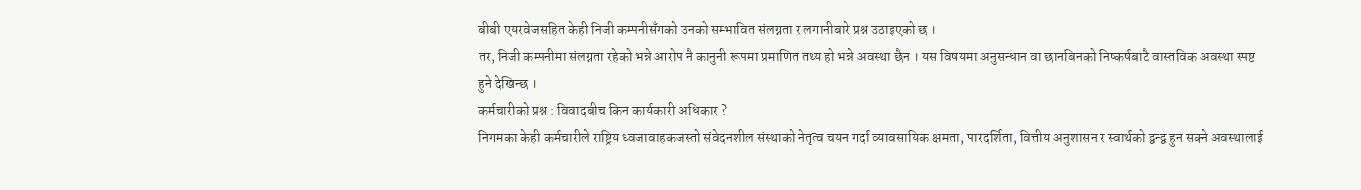बीबी एयरवेजसहित केही निजी कम्पनीसँगको उनको सम्भावित संलग्नता र लगानीबारे प्रश्न उठाइएको छ ।
तर, निजी कम्पनीमा संलग्नता रहेको भन्ने आरोप नै कानुनी रूपमा प्रमाणित तथ्य हो भन्ने अवस्था छैन । यस विषयमा अनुसन्धान वा छानबिनको निष्कर्षबाटै वास्तविक अवस्था स्पष्ट हुने देखिन्छ ।
कर्मचारीको प्रश्न : विवादबीच किन कार्यकारी अधिकार ?
निगमका केही कर्मचारीले राष्ट्रिय ध्वजावाहकजस्तो संवेदनशील संस्थाको नेतृत्व चयन गर्दा व्यावसायिक क्षमता, पारदर्शिता, वित्तीय अनुशासन र स्वार्थको द्वन्द्व हुन सक्ने अवस्थालाई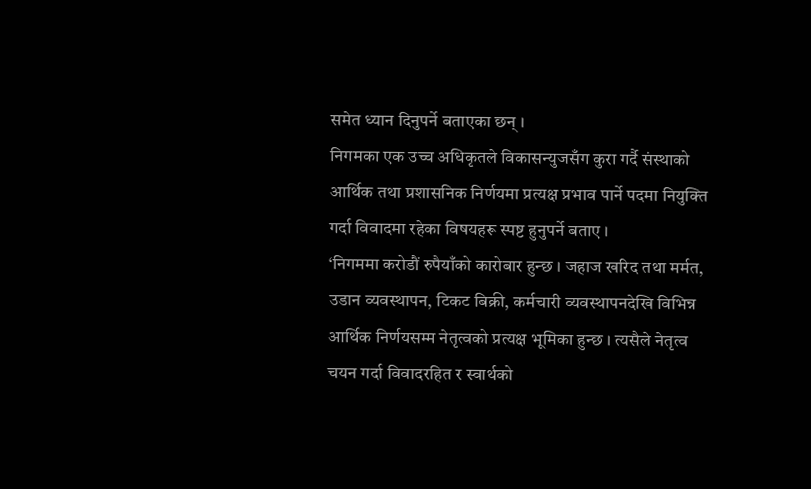समेत ध्यान दिनुपर्ने बताएका छन् ।
निगमका एक उच्च अधिकृतले विकासन्युजसँग कुरा गर्दै संस्थाको आर्थिक तथा प्रशासनिक निर्णयमा प्रत्यक्ष प्रभाव पार्ने पदमा नियुक्ति गर्दा विवादमा रहेका विषयहरू स्पष्ट हुनुपर्ने बताए ।
‘निगममा करोडौं रुपैयाँको कारोबार हुन्छ । जहाज खरिद तथा मर्मत, उडान व्यवस्थापन, टिकट बिक्री, कर्मचारी व्यवस्थापनदेखि विभिन्न आर्थिक निर्णयसम्म नेतृत्वको प्रत्यक्ष भूमिका हुन्छ । त्यसैले नेतृत्व चयन गर्दा विवादरहित र स्वार्थको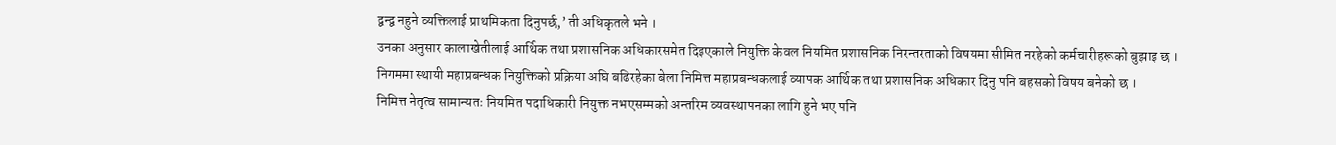द्वन्द्व नहुने व्यक्तिलाई प्राथमिकता दिनुपर्छ,’ ती अधिकृतले भने ।
उनका अनुसार कालाखेतीलाई आर्थिक तथा प्रशासनिक अधिकारसमेत दिइएकाले नियुक्ति केवल नियमित प्रशासनिक निरन्तरताको विषयमा सीमित नरहेको कर्मचारीहरूको बुझाइ छ ।
निगममा स्थायी महाप्रबन्धक नियुक्तिको प्रक्रिया अघि बढिरहेका बेला निमित्त महाप्रबन्धकलाई व्यापक आर्थिक तथा प्रशासनिक अधिकार दिनु पनि बहसको विषय बनेको छ ।
निमित्त नेतृत्व सामान्यतः नियमित पदाधिकारी नियुक्त नभएसम्मको अन्तरिम व्यवस्थापनका लागि हुने भए पनि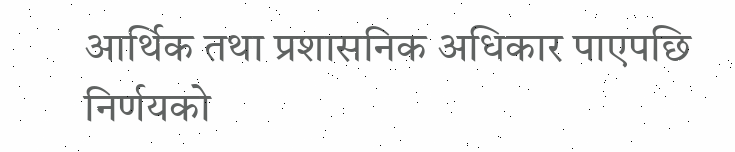आर्थिक तथा प्रशासनिक अधिकार पाएपछि निर्णयको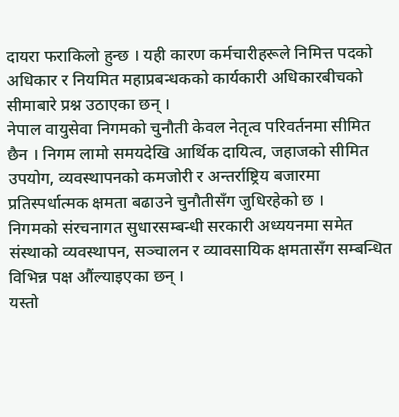दायरा फराकिलो हुन्छ । यही कारण कर्मचारीहरूले निमित्त पदको अधिकार र नियमित महाप्रबन्धकको कार्यकारी अधिकारबीचको सीमाबारे प्रश्न उठाएका छन् ।
नेपाल वायुसेवा निगमको चुनौती केवल नेतृत्व परिवर्तनमा सीमित छैन । निगम लामो समयदेखि आर्थिक दायित्व, जहाजको सीमित उपयोग, व्यवस्थापनको कमजोरी र अन्तर्राष्ट्रिय बजारमा प्रतिस्पर्धात्मक क्षमता बढाउने चुनौतीसँग जुधिरहेको छ ।
निगमको संरचनागत सुधारसम्बन्धी सरकारी अध्ययनमा समेत संस्थाको व्यवस्थापन, सञ्चालन र व्यावसायिक क्षमतासँग सम्बन्धित विभिन्न पक्ष औंल्याइएका छन् ।
यस्तो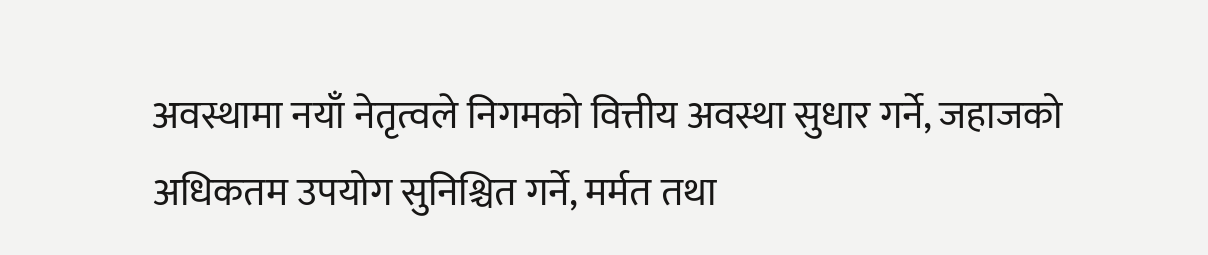अवस्थामा नयाँ नेतृत्वले निगमको वित्तीय अवस्था सुधार गर्ने, जहाजको अधिकतम उपयोग सुनिश्चित गर्ने, मर्मत तथा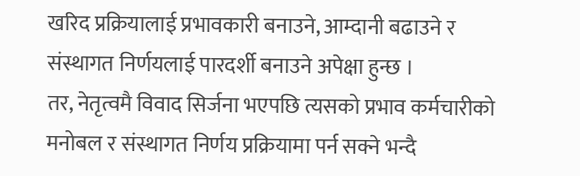खरिद प्रक्रियालाई प्रभावकारी बनाउने, आम्दानी बढाउने र संस्थागत निर्णयलाई पारदर्शी बनाउने अपेक्षा हुन्छ ।
तर, नेतृत्वमै विवाद सिर्जना भएपछि त्यसको प्रभाव कर्मचारीको मनोबल र संस्थागत निर्णय प्रक्रियामा पर्न सक्ने भन्दै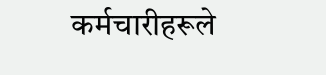कर्मचारीहरूले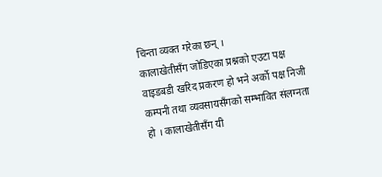चिन्ता व्यक्त गरेका छन् ।
कालाखेतीसँग जोडिएका प्रश्नको एउटा पक्ष वाइडबडी खरिद प्रकरण हो भने अर्को पक्ष निजी कम्पनी तथा व्यवसायसँगको सम्भावित संलग्नता हो । कालाखेतीसँग यी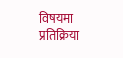विषयमा प्रतिक्रिया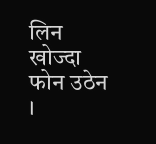लिन खोज्दा फोन उठेन ।